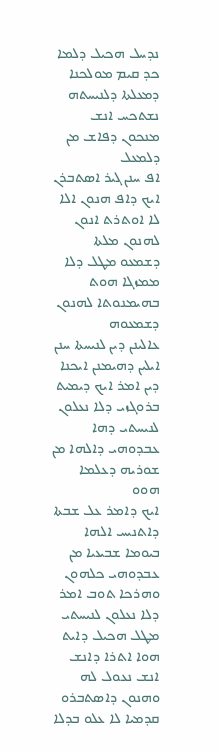ܢܕܚܠ ܗܟܝܠ ܕܠܡܐ ܟܕ ܩܝܡ ܡܘܠܟܢܐ ܕܡܥܠܬܐ ܕܠܢܝܚܬܗ ܢܫܬܟܚ ܐܢܫ ܡܢܟܘܢ ܕܦܐܫ ܡܢ ܕܠܡܥܠ
ܐܦ ܚܢܢ ܓܝܪ ܐܤܬܒܪܢ ܐܝܟ ܕܐܦ ܗܢܘܢ ܐܠܐ ܠܐ ܐܘܬܪܬ ܐܢܘܢ ܠܗܢܘܢ ܡܠܬܐ ܕܫܡܥܘ ܡܛܠ ܕܠܐ ܡܡܙܓܐ ܗܘܬ ܒܗܝܡܢܘܬܐ ܠܗܢܘܢ ܕܫܡܥܘܗ
ܥܐܠܝܢܢ ܕܝܢ ܠܢܝܚܬܐ ܚܢܢ ܐܝܠܝܢ ܕܗܝܡܢܢ ܐܝܟܢܐ ܕܝܢ ܐܡܪ ܐܝܟ ܕܝܡܝܬ ܒܪܘܓܙܝ ܕܠܐ ܢܥܠܘܢ ܠܢܝܚܬܝ ܕܗܐ ܥܒܕܘܗܝ ܕܐܠܗܐ ܡܢ ܫܘܪܝܗ ܕܥܠܡܐ ܗܘܘ
ܐܝܟ ܕܐܡܪ ܥܠ ܫܒܬܐ ܕܐܬܢܝܚ ܐܠܗܐ ܒܝܘܡܐ ܫܒܝܥܝܐ ܡܢ ܥܒܕܘܗܝ ܟܠܗܘܢ
ܘܗܪܟܐ ܬܘܒ ܐܡܪ ܕܠܐ ܢܥܠܘܢ ܠܢܝܚܬܝ
ܡܛܠ ܗܟܝܠ ܕܐܝܬ ܗܘܐ ܐܬܪܐ ܕܐܢܫ ܐܢܫ ܢܥܘܠ ܠܗ ܘܗܢܘܢ ܕܐܤܬܒܪܘ ܩܕܡܝܐ ܠܐ ܥܠܘ ܒܕܠܐ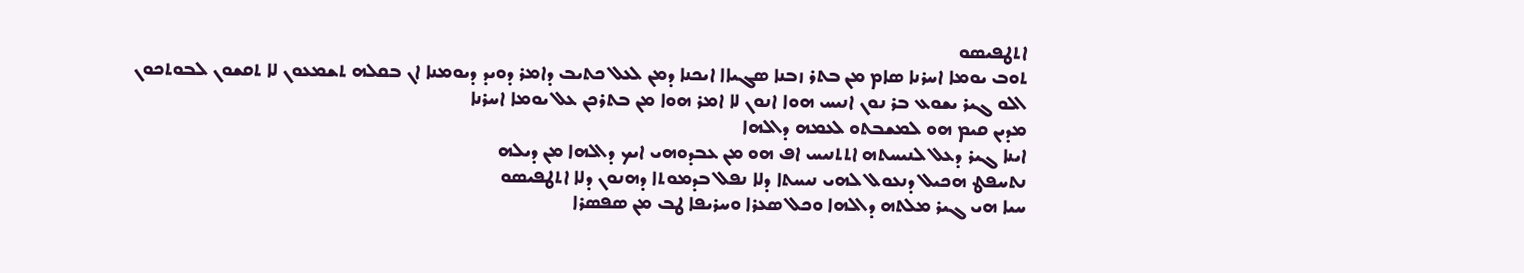ܐܬܛܦܝܤܘ
ܬܘܒ ܝܘܡܐ ܐܚܪܢܐ ܤܐܡ ܡܢ ܒܬܪ ܙܒܢܐ ܤܓܝܐܐ ܐܝܟܢܐ ܕܡܢ ܠܥܠ ܟܬܝܒ ܕܐܡܪ ܕܘܝܕ ܕܝܘܡܢܐ ܐܢ ܒܩܠܗ ܬܫܡܥܘܢ ܠܐ ܬܩܫܘܢ ܠܒܘܬܟܘܢ
ܐܠܘ ܓܝܪ ܝܫܘܥ ܒܪ ܢܘܢ ܐܢܝܚ ܗܘܐ ܐܢܘܢ ܠܐ ܐܡܪ ܗܘܐ ܡܢ ܒܬܪܟܢ ܥܠ ܝܘܡܐ ܐܚܪܢܐ
ܡܕܝܢ ܩܝܡ ܗܘ ܠܡܫܒܬܘ ܠܥܡܗ ܕܐܠܗܐ
ܐܝܢܐ ܓܝܪ ܕܥܠ ܠܢܝܚܬܗ ܐܬܬܢܝܚ ܐܦ ܗܘ ܡܢ ܥܒܕܘܗܝ ܐܝܟ ܕܐܠܗܐ ܡܢ ܕܝܠܗ
ܢܬܚܦܛ ܗܟܝܠ ܕܢܥܘܠ ܠܗܝ ܢܝܚܬܐ ܕܠܐ ܢܦܠ ܒܕܡܘܬܐ ܕܗܢܘܢ ܕܠܐ ܐܬܛܦܝܤܘ
ܚܝܐ ܗܝ ܓܝܪ ܡܠܬܗ ܕܐܠܗܐ ܘܟܠ ܤܥܪܐ ܘܚܪܝܦܐ ܛܒ ܡܢ ܤܦܤܪܐ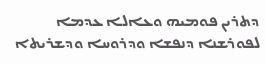ܕܬܪܝܢ ܦܘܡܝܗ ܘܥܐܠܐ ܥܕܡܐ ܠܦܘܪܫܢܐ ܕܢܦܫܐ ܘܕܪܘܚܐ ܘܕܫܪܝܬܐ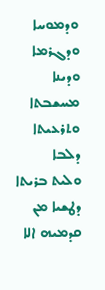ܘܕܡܘܚܐ ܘܕܓܪܡܐ ܘܕܝܢܐ ܡܚܫܒܬܐ ܘܬܪܥܝܬܐ ܕܠܒܐ
ܘܠܝܬ ܒܪܝܬܐ ܕܛܫܝܐ ܡܢ ܩܕܡܝܗ ܐܠܐ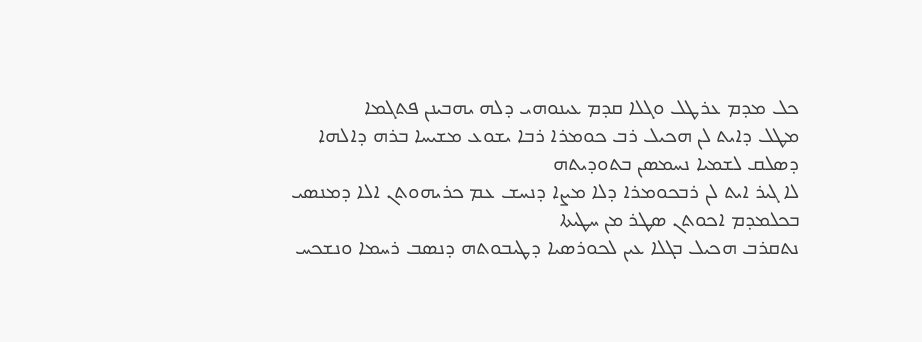ܟܠ ܡܕܡ ܥܪܛܠ ܘܓܠܐ ܩܕܡ ܥܝܢܘܗܝ ܕܠܗ ܝܗܒܝܢܢ ܦܬܓܡܐ
ܡܛܠ ܕܐܝܬ ܠܢ ܗܟܝܠ ܪܒ ܟܘܡܪܐ ܪܒܐ ܝܫܘܥ ܡܫܝܚܐ ܒܪܗ ܕܐܠܗܐ ܕܤܠܩ ܠܫܡܝܐ ܢܚܡܤܢ ܒܬܘܕܝܬܗ
ܠܐ ܓܝܪ ܐܝܬ ܠܢ ܪܒܟܘܡܪܐ ܕܠܐ ܡܨܐ ܕܢܚܫ ܥܡ ܟܪܝܗܘܬܢ ܐܠܐ ܕܡܢܤܝ ܒܟܠܡܕܡ ܐܟܘܬܢ ܤܛܪ ܡܢ ܚܛܝܬܐ
ܢܬܩܪܒ ܗܟܝܠ ܒܓܠܐ ܥܝܢ ܠܟܘܪܤܝܐ ܕܛܝܒܘܬܗ ܕܢܤܒ ܪܚܡܐ ܘܢܫܟܚ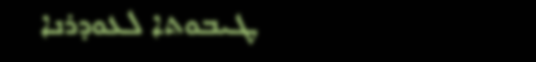ܛܝܒܘܬܐ ܠܥܘܕܪܢܐ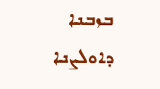ܒܙܒܢܐ ܕܐܘܠܨܢܐ